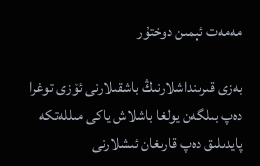مەمەت ئېمىن دوختۇر

بەزى قىرىنداشلارنىڭ باشقىلارنى ئۆزى توغرا دەپ بىلگەن يولغا باشلاش ياكى مىللەتكە پايدىلىق دەپ قارىغان ئىشلارنى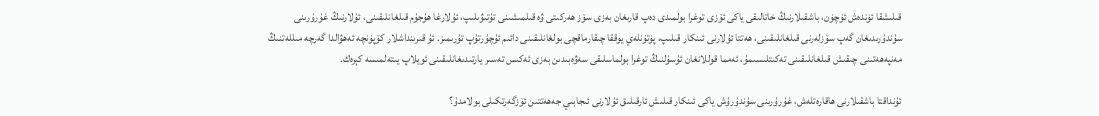قىلىشقا ئۈندەش ئۈچۈن، باشقىلارنىڭ خاتالىقى ياكى ئۆزى توغرا بولمىدى دەپ قارىغان بەزى سۆز ھەركىتى ۋە قىلمىشىنى تۇتىۋىلىپ، ئۇلارغا ھۇجۇم قىلغانلىقىنى، ئۇلارنىڭ غۇرۇرىنى سۇندۇرىدىغان گەپ سۆزلەرنى قىلغانلىقىنى، ھەتتا ئۇلارنى ئىنكار قىلىپ، پۈتۈنلەي يوققا چىقارماقچى بولغانلىقىنى دائىم ئۇچۇرتۇپ تۇرىمىز. ئۇ قىرىنداشلار كۆپۈنچە ئەھۋالدا گەرچە مىللەتنىڭ مەنپەھەتىنى چىقىش قىلغانلىقىنى تەكىتلىسىمۇ، ئەمما قوللانغان ئۇسۇلنىڭ توغرا بولماسلىقى سەۋەبىدىن بەزى ئەكىس تەسىر يارتىدىغانلىقىنى ئويلاپ يىتەلمىسە كېرەك.

ئۇنداقتا باشقىلارنى ھاقارەتلەش، غۇرۇرىنى سۇندۇرۇش ياكى ئىنكار قىلىش ئارقىلىق ئۇلارنى ئىجابىي جەھەتتىن ئۆزگەرتكىلى بولامدۇ؟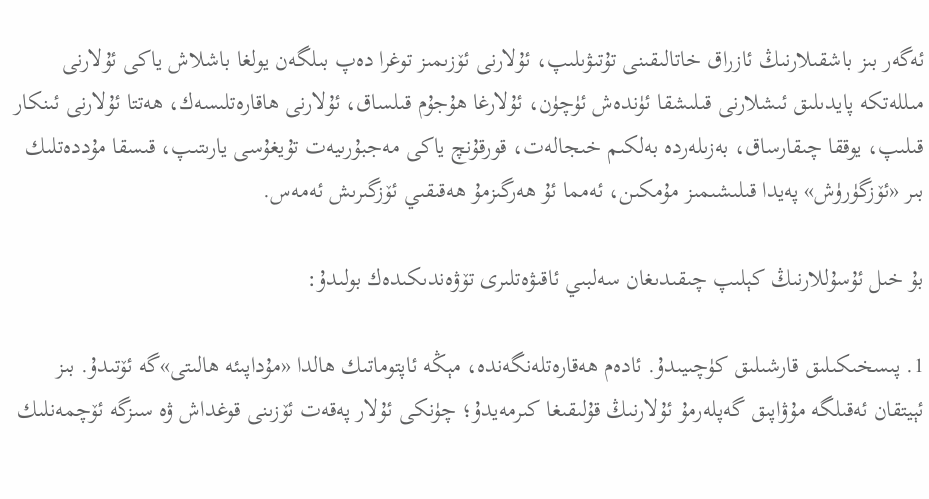ئەگەر بىز باشقىلارنىڭ ئازراق خاتالىقىنى تۇتىۋىلىپ، ئۇلارنى ئۆزىمىز توغرا دەپ بىلگەن يولغا باشلاش ياكى ئۇلارنى مىللەتكە پايدىلىق ئىشلارنى قىلىشقا ئۈندەش ئۈچۈن، ئۇلارغا ھۇجۇم قىلساق، ئۇلارنى ھاقارەتلىسەك، ھەتتا ئۇلارنى ئىنكار قىلىپ، يوققا چىقارساق، بەزىلەردە بەلكىم خىجالەت، قورقۇنچ ياكى مەجبۇرىيەت تۇيغۇسى يارىتىپ، قىسقا مۇددەتلىك بىر «ئۆزگۈرۈش» پەيدا قىلىشىمىز مۇمكىن، ئەمما ئۇ ھەرگىزمۇ ھەقىقىي ئۆزگىرىش ئەمەس.

بۇ خىل ئۇسۇللارنىڭ كېلىپ چىقىدىغان سەلبىي ئاقىۋەتلىرى تۆۋەندىكىدەك بولىدۇ:

1. پىسخىكىلىق قارشىلىق كۈچىيىدۇ. ئادەم ھەقارەتلەنگەندە، مېڭە ئاپتوماتىك ھالدا «مۇداپىئە ھالىتى»گە ئۆتىدۇ. بىز ئېيتقان ئەقىلگە مۇۋاپىق گەپلەرمۇ ئۇلارنىڭ قۇلىقىغا كىرمەيدۇ؛ چۈنكى ئۇلار پەقەت ئۆزىنى قوغداش ۋە سىزگە ئۆچمەنلىك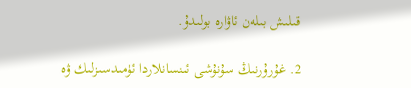قىلىش بىلەن ئاۋارە بولىدۇ.

2. غۇرۇرنىڭ سۇنۇشى ئىنسانلاردا ئۈمىدسىزلىك ۋە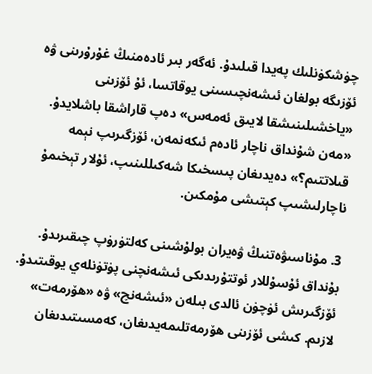چۈشكۈنلىك پەيدا قىلىدۇ. ئەگەر بىر ئادەمنىڭ غۇرۇرىنى ۋە ئۆزىگە بولغان ئىشەنچىسىنى يوقاتسا، ئۇ ئۆزىنى «ياخشىلىنىشقا لايىق ئەمەس» دەپ قاراشقا باشلايدۇ. «مەن شۇنداق ناچار ئادەم ئىكەنمەن، ئۆزگىرىپ نېمە قىلاتتىم؟» دەيدىغان پىسخىكا شەكىللىنىپ، ئۇلار تېخىمۇ ناچارلىشىپ كېتىشى مۇمكىن.

3. مۇناسىۋەتنىڭ ۋەيران بولۇشىنى كەلتۈرۈپ چىقىرىدۇ. بۇنداق ئۇسۇللار ئوتتۇرىدىكى ئىشەنچنى پۈتۈنلەي يوقىتىدۇ. ئۆزگىرىش ئۈچۈن ئالدى بىلەن «ئىشەنچ» ۋە «ھۆرمەت» لازىم. كىشى ئۆزىنى ھۆرمەتلىمەيدىغان، كەمسىتىدىغان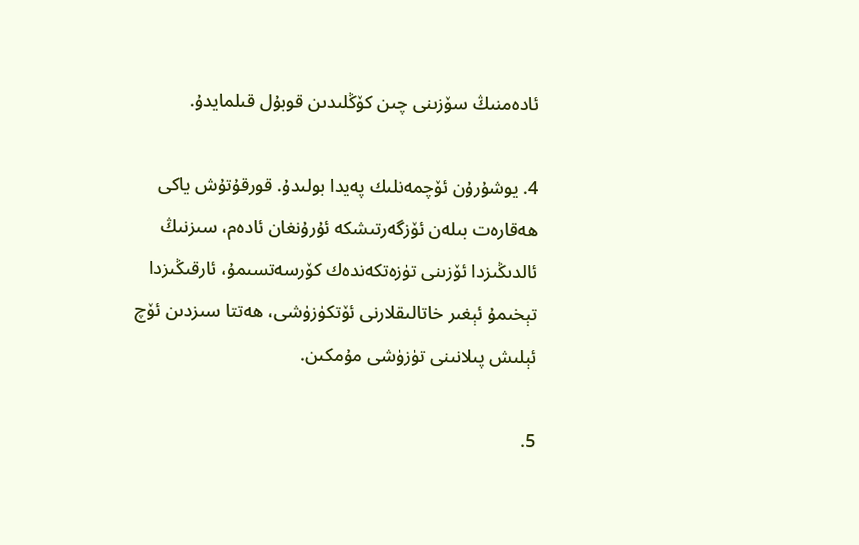ئادەمنىڭ سۆزىنى چىن كۆڭلىدىن قوبۇل قىلمايدۇ.

4. يوشۇرۇن ئۆچمەنلىك پەيدا بولىدۇ. قورقۇتۇش ياكى ھەقارەت بىلەن ئۆزگەرتىشكە ئۇرۇنغان ئادەم، سىزنىڭ ئالدىڭىزدا ئۆزىنى تۈزەتكەندەك كۆرسەتسىمۇ، ئارقىڭىزدا تېخىمۇ ئېغىر خاتالىقلارنى ئۆتكۈزۈشى، ھەتتا سىزدىن ئۆچ ئېلىش پىلانىنى تۈزۈشى مۇمكىن.

5.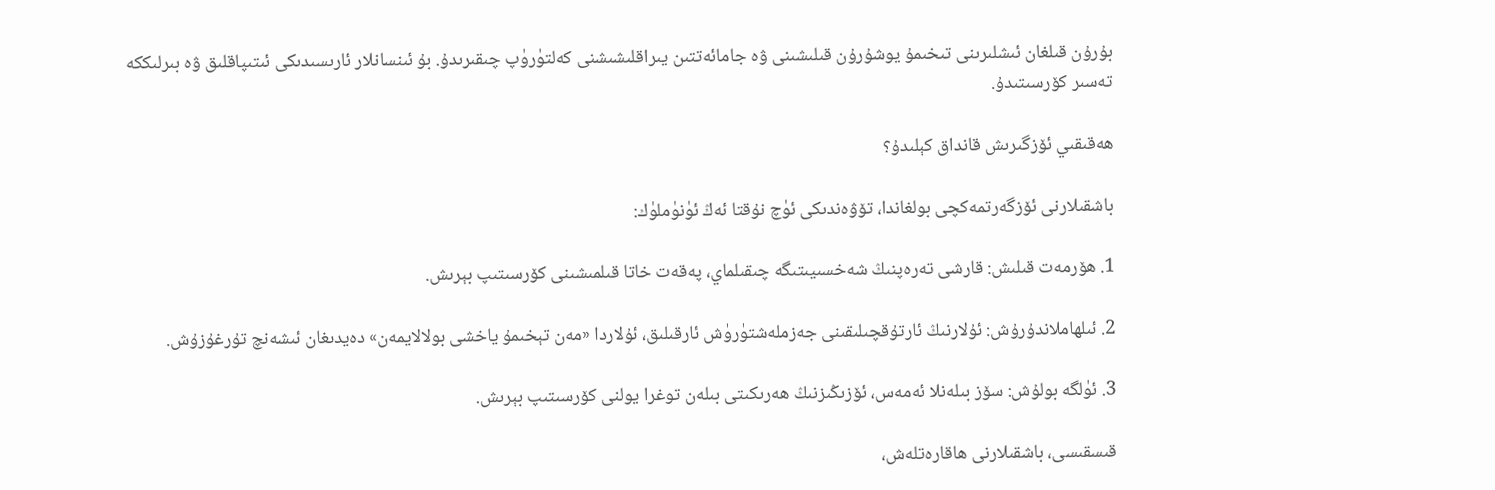بۇرۇن قىلغان ئىشلىرىنى تىخىمۇ يوشۇرۇن قىلىشىنى ۋە جامائەتتىن يىراقلىشىشنى كەلتۈرۈپ چىقىرىدۇ. بۇ ئىنسانلار ئارىسىدىكى ئىتىپاقلىق ۋە بىرلىككە تەسىر كۆرسىتىدۇ.

ھەقىقىي ئۆزگىرىش قانداق كېلىدۇ؟

باشقىلارنى ئۆزگەرتمەكچى بولغاندا، تۆۋەندىكى ئۈچ نۇقتا ئەڭ ئۈنۈملۈك:

1. ھۆرمەت قىلىش: قارشى تەرەپنىڭ شەخسىيىتىگە چىقىلماي، پەقەت خاتا قىلمىشىنى كۆرسىتىپ بېرىش.

2. ئىلھاملاندۇرۇش: ئۇلارنىڭ ئارتۇقچىلىقىنى جەزملەشتۈرۈش ئارقىلىق، ئۇلاردا «مەن تېخىمۇ ياخشى بولالايمەن» دەيدىغان ئىشەنچ تۇرغۇزۇش.

3. ئۈلگە بولۇش: سۆز بىلەنلا ئەمەس، ئۆزىڭىزنىڭ ھەرىكىتى بىلەن توغرا يولنى كۆرسىتىپ بېرىش.

قىسقىسى، باشقىلارنى ھاقارەتلەش،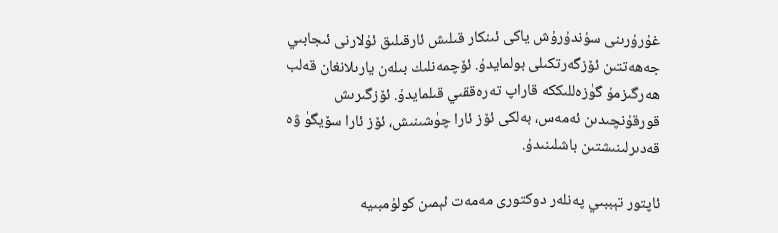غۇرۇرىنى سۇندۇرۇش ياكى ئىنكار قىلىش ئارقىلىق ئۇلارنى ئىجابىي جەھەتتىن ئۆزگەرتكىلى بولمايدۇ. ئۆچمەنلىك بىلەن يارىلانغان قەلب ھەرگىزمۇ گۈزەللىككە قاراپ تەرەققىي قىلمايدۇ. ئۆزگىرىش قورقۇنچىدىن ئەمەس، بەلكى ئۆز ئارا چۈشىنىش، ئۆز ئارا سۆيگۈ ۋە قەدىرلىنىشتىن باشلىنىدۇ.

ئاپتور تېببىي پەنلەر دوكتورى مەمەت ئېمىن كولۇمبىيە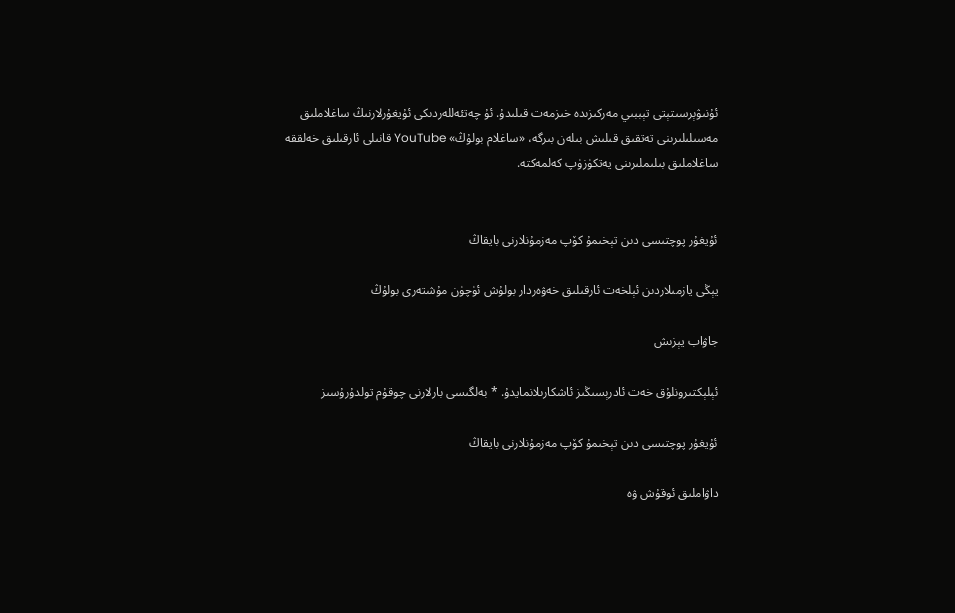ئۇنىۋېرسىتېتى تېببىي مەركىزىدە خىزمەت قىلىدۇ. ئۇ چەتئەللەردىكى ئۇيغۇرلارنىڭ ساغلاملىق مەسىلىلىرىنى تەتقىق قىلىش بىلەن بىرگە، «ساغلام بولۇڭ» YouTube قانىلى ئارقىلىق خەلققە ساغلاملىق بىلىملىرىنى يەتكۈزۈپ كەلمەكتە.


ئۇيغۇر پوچتىسى دىن تېخىمۇ كۆپ مەزمۇنلارنى بايقاڭ

يېڭى يازمىلاردىن ئېلخەت ئارقىلىق خەۋەردار بولۇش ئۈچۈن مۇشتەرى بولۇڭ

جاۋاب يېزىش

ئېلېكتىرونلۇق خەت ئادرېسىڭىز ئاشكارىلانمايدۇ. * بەلگىسى بارلارنى چوقۇم تولدۇرۇسىز

ئۇيغۇر پوچتىسى دىن تېخىمۇ كۆپ مەزمۇنلارنى بايقاڭ

داۋاملىق ئوقۇش ۋە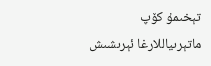تېخىمۇ كۆپ ماتېرىياللارغا ئېرىشىش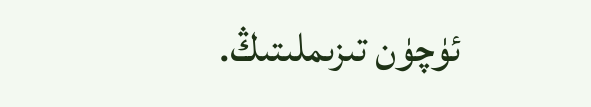ئۈچۈن تىزىملىتىڭ.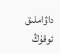داۋاملىق ئوقۇڭ